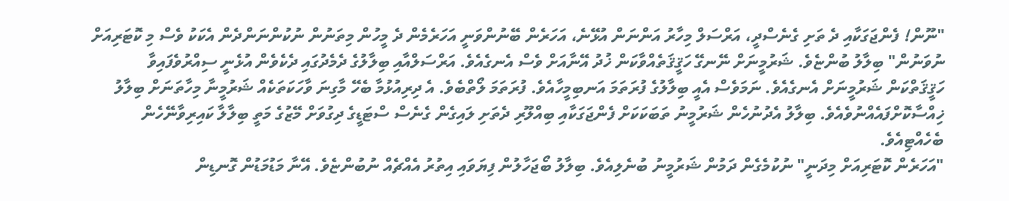"ނޫން! ފެންޖަގަކާއި ދެ ތަށި ގެނެސްދީ، އަރްސަލް މިހާރު އަންނަން އުޅޭނެ، އަހަރެން ބޭނުންވަނީ އަހަރެމެން ދެ މީހުން މިތަނުން ނުކުންނަންދެން އެކަކު ވެސް މި ކޮޓަރިއަށް ނުވަނުން" ބިލާލު ބުންޏެވެ. ޝަރުމީނަށް ނޭނގޭ ހަޤީޤަތެއްވާކަން ޚުދު އޭނާއަށް ވެސް އެނގެއެވެ. އަރްސަލްއާއި ބިލާލުގެ ދެމެދުގައި ދެކެވެން އުޅެނީ ސިއްރުވެފައިވާ ހަޤީޤަތްކަން ޝަރުމީނަށް އެނގެއެވެ. ނަމަވެސް އެއީ ބިލާލުގެ ފުރަތަމަ އަނބިމީހާއެވެ. ފުރަތަމަ ލޯތްބެވެ. އެ ދިރިއުޅުމާ ބެހޭ މާގިނަ ވާހަކަތަކެއް ޝަރުމީނާ މިހާތަނަށް ބިލާލު ޚިއްސާކޮށްފައެއްނުވެއެވެ. ބިލާލު އެދުނުހެން ޝަރުމީނު ތަބަކަކަށް ފެންޖަގަކާއި ބިއްލޫރި ދެތަށި ލައިގެން ގެނެސް ސްޓަޑީގެ ދިގުވަށް މޭޒުގެ މަތީ ބިލާލާ ކައިރިވާނޭހެން ބެހެއްޓިއެވެ.
"އަހަރެން ކޮޓަރިއަށް މިދަނީ" ނުކުމެގެން ދަމުން ޝަރުމީނު ބުނެލިއެވެ. ބިލާލު ބޯޖަހާލުން ފިޔަވައި އިތުރު އެއްޗެއް ނުބުންޏެވެ. އޭނާ މަޑުމަޑުން ގޮނޑިން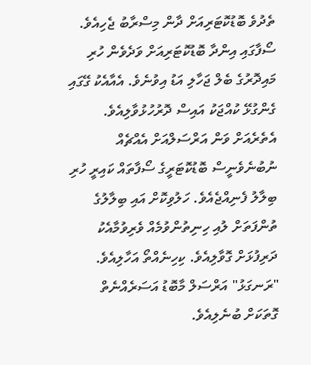ތެދުވެ ބޮޑުކޮޓަރިއަށް ދާން މިސްރާބު ޖެހިއެވެ.
ސޯފާގައި އިންދާ ބޮޑުކޮޓަރިއަށް ވަދެވެން ހުރި މައިދޮރުގެ ބެލް ޖަހާލި އަޑު އިވުނެވެ. އެއާއެކު ގޭގައި ގެންގުޅޭ ކުއްޖަކު އައިސް ދޮރުހުޅުވާލިއެވެ. އެތެރެއަށް ވަން އަރްސަލްއަށް އެއްޗެއް ނުބުނެވެނީސް ބޮޑުކޮޓަރީގެ ސޯފާތައް ކައިރީ ހުރި ބިލާލު ފެނިއްޖެއެވެ. ހަލުވިކޮށް އައި ބިލާލުގެ ތުންފަތަށް ލުއި ހިނިތުންވުމެއް ވެރިވުމާއެކު ދަރިފުޅަށް ގޮވާލިއެވެ. ކިހިނެއްތޯ އަހާލިއެވެ.
"ރަނގަޅު" އަރްސަލް މާބޮޑު އަސަރެއްނެތް ގޮތަކަށް ބުނެލިއެވެ.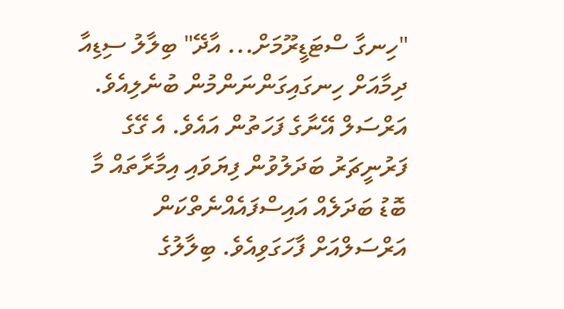"ހިނގާ ސްޓަޑީރޫމަށް... އާދޭ" ބިލާލު ސިޑިއާ ދިމާއަށް ހިނގައިގަންނަންމުން ބުނެލިއެވެ. އަރްސަލް އޭނާގެ ފަހަތުން އައެވެ. އެ ގޭގެ ފަރުނީޗަރު ބަދަލުވުން ފިޔަވައި އިމާރާތައް މާ ބޮޑު ބަދަލެއް އައިސްފައެއްނެތްކަން އަރްސަލްއަށް ފާހަގަވިއެވެ. ބިލާލުގެ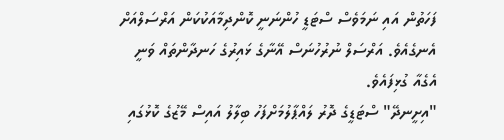ފަހަތުން އައި ނަމަވެސް ސްޓަޑީ ހުންނަނީ ކޮންދިމާއަކުކަން އަރްސަލްއަށް އެނގެއެވެ. އަރްސަލް ނުރުހުނަސް އޭނާގެ ޅައިރުގެ ހަނދާންތައް ވަނީ އެގެއާ ގުޅިފައެވެ.
"އިށީނދޭ" ސްޓަޑީގެ ދޮރު ލައްޕާލުމަށްފަހު ބިލާލު އައިސް މޭޒުގެ ކޮޅުގައި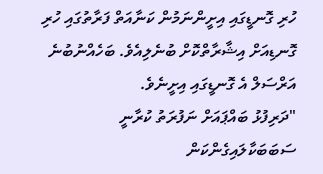ހުރި ގޮނޑީގައި އިށީންނަމުން ކަނާއަތް ފަރާތުގައި ހުރި ގޮނޑިއަށް އިޝާރާތްކޮށް ބުނެލިއެވެ. ބަހެއްނުބުނެ އަރްސަލް އެ ގޮނޑީގައި އިށީނެވެ.
"ދަރިފުޅު ބައްޕައަށް ނަފުރަތު ކުރާނީ ސަބަބަކާލައިގެންކަން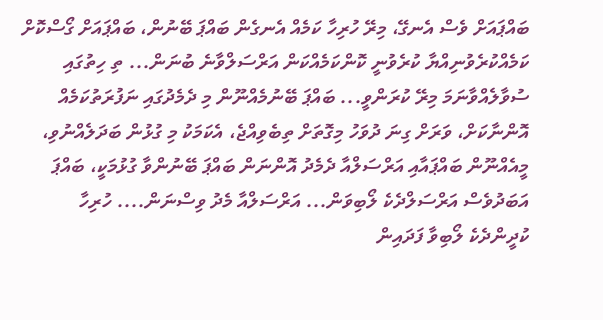ބައްޕައަށް ވެސް އެނގޭ، މިރޭ ހުރިހާ ކަމެއް އެނގެން ބައްޕަ ބޭނުން، ބައްޕައަށް ގޯސްކޮށް ކަމެއްކުރެވުނިއްޔާ ކުރެވުނީ ކޮންކަމެއްކަން އަރްސަލްވާނެ ބުނަން... ތި ހިތުގައި ސުވާލެއްވާނަމަ މިރޭ ކުރަންވީ... ބައްޕަ ބޭނުމެއްނޫން މި ދެމެދުގައި ނަފުރަތުކަމެއް އޮންނާކަށް، ވަރަށް ގިނަ ދުވަހު މިގޮތަށް ތިބެވިއްޖެ، އެކަމަކު މި ގުޅުން ބަދަލެއްނުވި، މީއެއްނޫން ބައްޕައާއި އަރްސަލްއާ ދެމެދު އޮންނަން ބައްޕަ ބޭނުންވާ ގުޅުމަކީ، ބައްޕަ އަބަދުވެސް އަރްސަލްދެކެ ލޯބިވަން... އަރްސަލްއާ މެދު ވިސްނަން.... ހުރިހާ ކުދީންދެކެ ލޯބިވާ ފަދައިން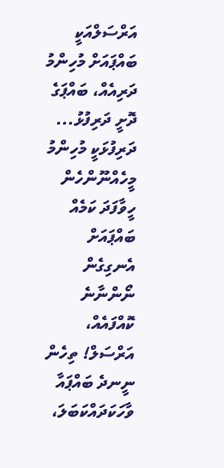އަރްސަލްއަކީ ބައްޕައަށް މުހިންމު ދަރިއެއް، ބައްޕަގެ ދޮށީ ދަރިފުޅު... ދަރިފުޅަކީ މުހިންމު މީހެއްނޫންހެން ހީވާފަދަ ކަމެއް ބައްޕައަށް އެނގިގެން ނޯންނާނެ ކޮއްފައެއް، އަރްސަލް! ތިހެން ނީނދެ ބައްޕައާ ވާހަކަދައްކަބަލަ،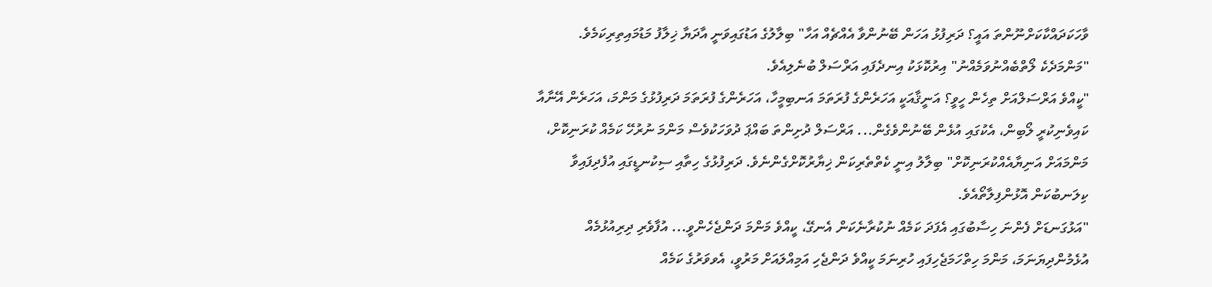ވާހަކަދައްކާކަށްނޫންތަ އައީ؟ ދަރިފުޅު އަހަން ބޭނުންވާ އެއްޗެއް އަހާ" ބިލާލުގެ އަޑުގައިވަނީ އާދަޔާ ޚިލާފު މަޑުމައިތިރިކަމެވެ.
"މަންމަދެކެ ލޯތްބެއްނުވަމެއްނު" އިރުކޮޅަކު އިނދެފައި އަރްސަލް ބުނެލިއެވެ.
"ކީއްވެ އަރްސަލްއަށް ތިހެން ހީވީ؟ އަނީޤާއަކީ އަހަރެންގެ ފުރަތަމަ އަނބިމީހާ، އަހަރެންގެ ފުރަތަމަ ދަރިފުޅުގެ މަންމަ، އަހަރެން އޭނާއާ ކައިވެނިކުރީ ލޯބިން، އެކުގައި އުޅެން ބޭނުންވެގެން... އަރްސަލް ދުށިންތަ ބައްޕަ ދުވަހަކުވެސް މަންމަ ނުރުހޭ ކަމެއް ކުރަނިކޮށް، މަންމައަށް އަނިޔާއެއްކުރަނިކޮށް" ބިލާލު އިނީ ކެތްތެރިކަން ޚިޔާރުކޮށްގެންނެވެ. ދަރިފުޅުގެ ހިތާއި ސިކުނޑީގައި އުފެދިފައިވާ ކިލަނބުކަން އޮޅުންފިލާތޯއެވެ.
"އަޅުގަނޑަށް ފެންނަ ހިސާބުގައި އެފަދަ ކަމެއް ނުކުރާނެކަން އެނގޭ، ކީއްވެ މަންމަ ދަންޖެހެންވީ... އުފާވެރި ދިރިއުޅުމެއް އުޅެމުންދިޔަނަމަ، މަންމަ ހިތްހަމަޖެހިފައި ހުރިނަމަ ކީއްވެ ދަންޖެހި އަމިއްލައަށް މަރުވީ، އެވވަރުގެ ކަމެއް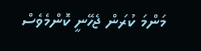މަންމަ ކުރަން ޖެހޭނީ ކޮންމެވެސް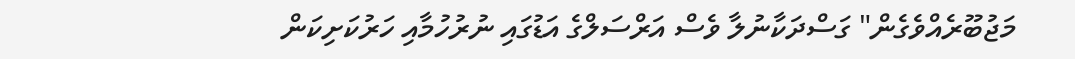މަޖުބޫރެއްވެގެން" ގަސްދަކާނުލާ ވެސް އަރްސަލްގެ އަޑުގައި ނުރުހުމާއި ހަރުކަށިކަން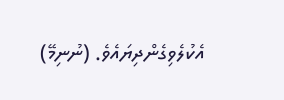އެކުލެވިގެންދިޔައެވެ. (ނުނިމޭ)